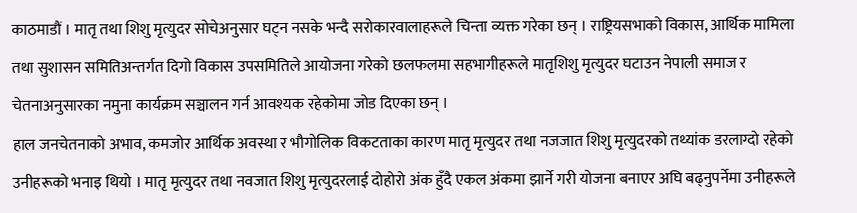काठमाडौं । मातृ तथा शिशु मृत्युदर सोचेअनुसार घट्न नसके भन्दै सरोकारवालाहरूले चिन्ता व्यक्त गरेका छन् । राष्ट्रियसभाको विकास, आर्थिक मामिला तथा सुशासन समितिअन्तर्गत दिगो विकास उपसमितिले आयोजना गरेको छलफलमा सहभागीहरूले मातृशिशु मृत्युदर घटाउन नेपाली समाज र चेतनाअनुसारका नमुना कार्यक्रम सञ्चालन गर्न आवश्यक रहेकोमा जोड दिएका छन् ।
हाल जनचेतनाको अभाव, कमजोर आर्थिक अवस्था र भौगोलिक विकटताका कारण मातृ मृत्युदर तथा नजजात शिशु मृत्युदरको तथ्यांक डरलाग्दो रहेको उनीहरूको भनाइ थियो । मातृ मृत्युदर तथा नवजात शिशु मृत्युदरलाई दोहोरो अंक हुँदै एकल अंकमा झार्ने गरी योजना बनाएर अघि बढ्नुपर्नेमा उनीहरूले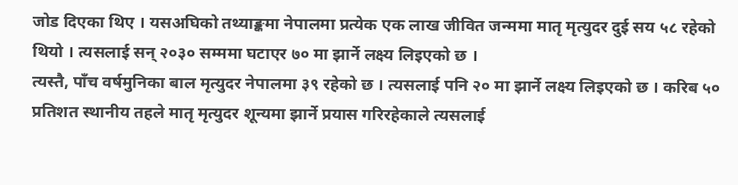जोड दिएका थिए । यसअघिको तथ्याङ्कमा नेपालमा प्रत्येक एक लाख जीवित जन्ममा मातृ मृत्युदर दुई सय ५८ रहेको थियो । त्यसलाई सन् २०३० सम्ममा घटाएर ७० मा झार्ने लक्ष्य लिइएको छ ।
त्यस्तै, पाँच वर्षमुनिका बाल मृत्युदर नेपालमा ३९ रहेको छ । त्यसलाई पनि २० मा झार्ने लक्ष्य लिइएको छ । करिब ५० प्रतिशत स्थानीय तहले मातृ मृत्युदर शून्यमा झार्ने प्रयास गरिरहेकाले त्यसलाई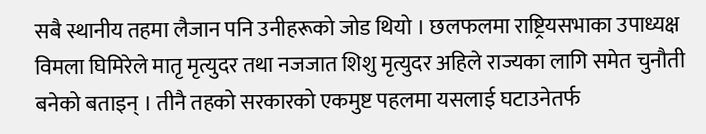सबै स्थानीय तहमा लैजान पनि उनीहरूको जोड थियो । छलफलमा राष्ट्रियसभाका उपाध्यक्ष विमला घिमिरेले मातृ मृत्युदर तथा नजजात शिशु मृत्युदर अहिले राज्यका लागि समेत चुनौती बनेको बताइन् । तीनै तहको सरकारको एकमुष्ट पहलमा यसलाई घटाउनेतर्फ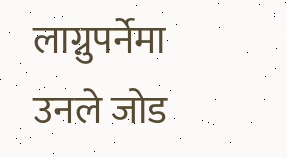लाग्नुपर्नेमा उनले जोड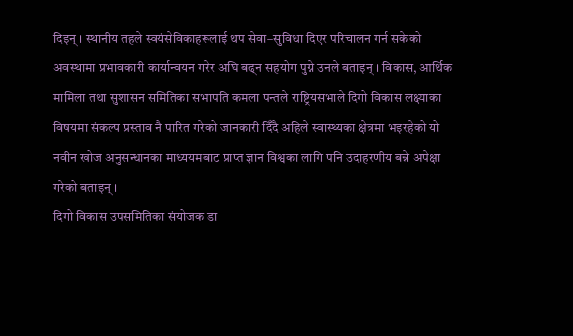दिइन् । स्थानीय तहले स्वयंसेविकाहरूलाई थप सेवा–सुविधा दिएर परिचालन गर्न सकेको अवस्थामा प्रभावकारी कार्यान्वयन गरेर अघि बढ्न सहयोग पुग्ने उनले बताइन् । विकास, आर्थिक मामिला तथा सुशासन समितिका सभापति कमला पन्तले राष्ट्रियसभाले दिगो विकास लक्ष्याका विषयमा संकल्प प्रस्ताव नै पारित गरेको जानकारी दिँदै अहिले स्वास्थ्यका क्षेत्रमा भइरहेको यो नवीन खोज अनुसन्धानका माध्ययमबाट प्राप्त ज्ञान विश्वका लागि पनि उदाहरणीय बन्ने अपेक्षा गरेको बताइन् ।
दिगो विकास उपसमितिका संयोजक डा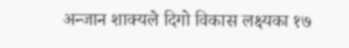अन्जान शाक्यले दिगो विकास लक्ष्यका १७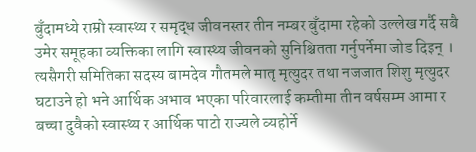बुँदामध्ये राम्रो स्वास्थ्य र समृद्ध जीवनस्तर तीन नम्बर बुँदामा रहेको उल्लेख गर्दै सबै उमेर समूहका व्यक्तिका लागि स्वास्थ्य जीवनको सुनिश्चितता गर्नुपर्नेमा जोड दिइन् । त्यसैगरी समितिका सदस्य बामदेव गौतमले मातृ मृत्युदर तथा नजजात शिशु मृत्युदर घटाउने हो भने आर्थिक अभाव भएका परिवारलाई कम्तीमा तीन वर्षसम्म आमा र बच्चा दुवैको स्वास्थ्य र आर्थिक पाटो राज्यले व्यहोर्ने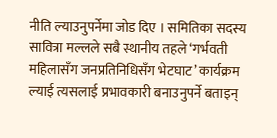नीति ल्याउनुपर्नेमा जोड दिए । समितिका सदस्य सावित्रा मल्लले सबै स्थानीय तहले ‘गर्भवती महिलासँग जनप्रतिनिधिसँग भेटघाट’ कार्यक्रम ल्याई त्यसलाई प्रभावकारी बनाउनुपर्ने बताइन्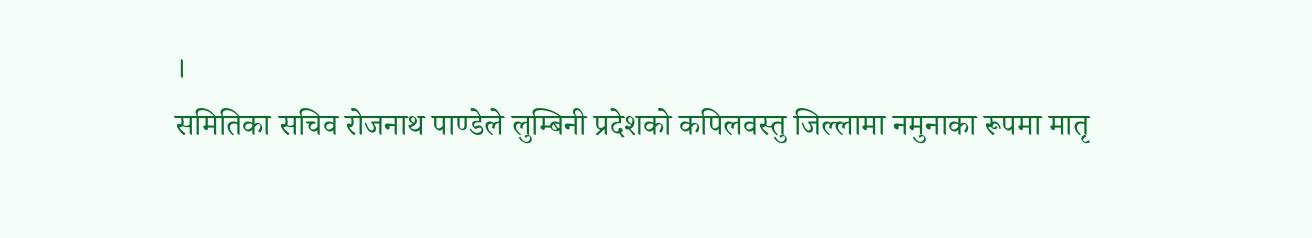।
समितिका सचिव रोजनाथ पाण्डेले लुम्बिनी प्रदेशको कपिलवस्तु जिल्लामा नमुनाका रूपमा मातृ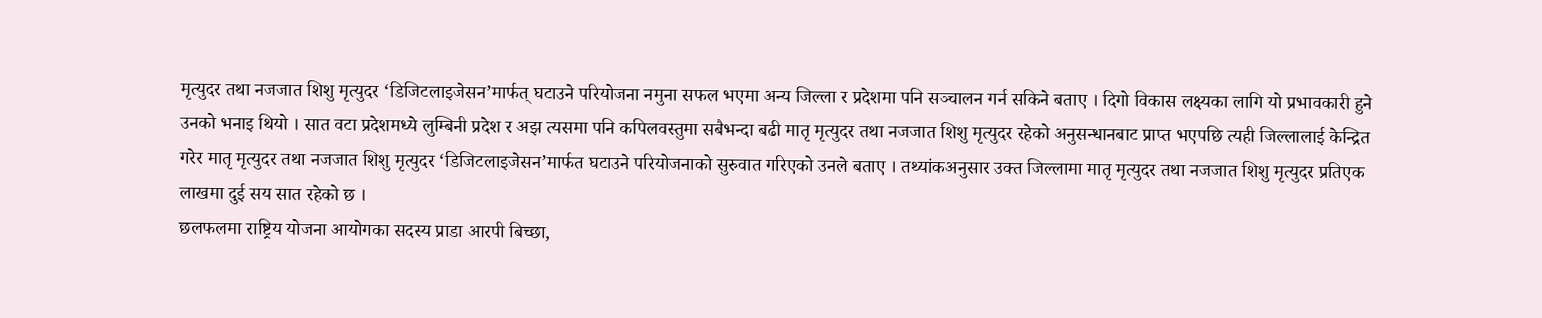मृत्युदर तथा नजजात शिशु मृत्युदर ‘डिजिटलाइजेसन’मार्फत् घटाउने परियोजना नमुना सफल भएमा अन्य जिल्ला र प्रदेशमा पनि सञ्चालन गर्न सकिने बताए । दिगो विकास लक्ष्यका लागि यो प्रभावकारी हुने उनको भनाइ थियो । सात वटा प्रदेशमध्ये लुम्बिनी प्रदेश र अझ त्यसमा पनि कपिलवस्तुमा सबैभन्दा बढी मातृ मृत्युदर तथा नजजात शिशु मृत्युदर रहेको अनुसन्धानबाट प्राप्त भएपछि त्यही जिल्लालाई केन्द्रित गरेर मातृ मृत्युदर तथा नजजात शिशु मृत्युदर ‘डिजिटलाइजेसन’मार्फत घटाउने परियोजनाको सुरुवात गरिएको उनले बताए । तथ्यांकअनुसार उक्त जिल्लामा मातृ मृत्युदर तथा नजजात शिशु मृत्युदर प्रतिएक लाखमा दुई सय सात रहेको छ ।
छलफलमा राष्ट्रिय योजना आयोगका सदस्य प्राडा आरपी बिच्छा,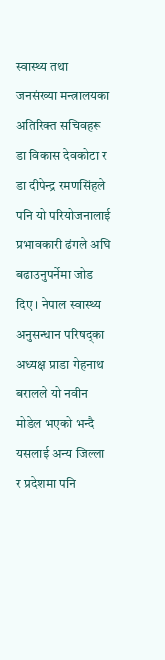स्वास्थ्य तथा जनसंख्या मन्त्रालयका अतिरिक्त सचिवहरू डा विकास देवकोटा र डा दीपेन्द्र रमणसिंहले पनि यो परियोजनालाई प्रभावकारी ढंगले अघि बढाउनुपर्नेमा जोड दिए । नेपाल स्वास्थ्य अनुसन्धान परिषद्का अध्यक्ष प्राडा गेहनाथ बरालले यो नवीन मोडेल भएको भन्दै यसलाई अन्य जिल्ला र प्रदेशमा पनि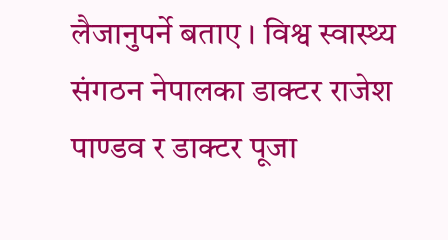लैजानुपर्ने बताए । विश्व स्वास्थ्य संगठन नेपालका डाक्टर राजेश पाण्डव र डाक्टर पूजा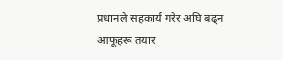प्रधानले सहकार्य गरेर अघि बढ्न आफूहरू तयार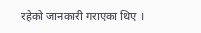रहेको जानकारी गराएका थिए ।